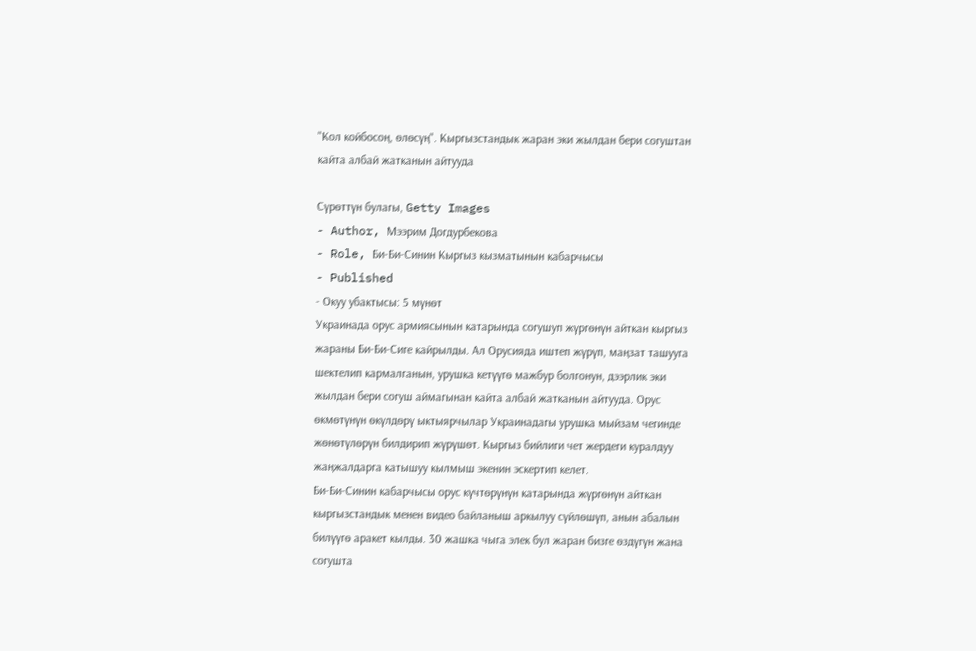"Кол койбосоң, өлөсүң". Кыргызстандык жаран эки жылдан бери согуштан кайта албай жатканын айтууда

Сүрөттүн булагы, Getty Images
- Author, Мээрим Догдурбекова
- Role, Би-Би-Синин Кыргыз кызматынын кабарчысы
- Published
- Окуу убактысы: 5 мүнөт
Украинада орус армиясынын катарында согушуп жүргөнүн айткан кыргыз жараны Би-Би-Сиге кайрылды. Ал Орусияда иштеп жүрүп, маңзат ташууга шектелип кармалганын, урушка кетүүгө мажбур болгонун, дээрлик эки жылдан бери согуш аймагынан кайта албай жатканын айтууда. Орус өкмөтүнүн өкүлдөрү ыктыярчылар Украинадагы урушка мыйзам чегинде жөнөтүлөрүн билдирип жүрүшөт. Кыргыз бийлиги чет жердеги куралдуу жаңжалдарга катышуу кылмыш экенин эскертип келет.
Би-Би-Синин кабарчысы орус күчтөрүнүн катарында жүргөнүн айткан кыргызстандык менен видео байланыш аркылуу сүйлөшүп, анын абалын билүүгө аракет кылды. 30 жашка чыга элек бул жаран бизге өздүгүн жана согушта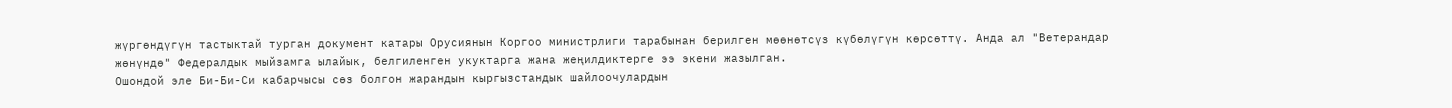жүргөндүгүн тастыктай турган документ катары Орусиянын Коргоо министрлиги тарабынан берилген мөөнөтсүз күбөлүгүн көрсөттү. Анда ал "Ветерандар жөнүндө" Федералдык мыйзамга ылайык, белгиленген укуктарга жана жеңилдиктерге ээ экени жазылган.
Ошондой эле Би-Би-Си кабарчысы сөз болгон жарандын кыргызстандык шайлоочулардын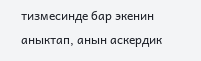тизмесинде бар экенин аныктап, анын аскердик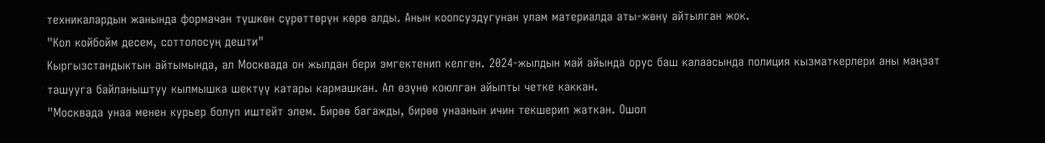техникалардын жанында формачан түшкөн сүрөттөрүн көрө алды. Анын коопсуздугунан улам материалда аты-жөнү айтылган жок.
"Кол койбойм десем, соттолосуң дешти"
Кыргызстандыктын айтымында, ал Москвада он жылдан бери эмгектенип келген. 2024-жылдын май айында орус баш калаасында полиция кызматкерлери аны маңзат ташууга байланыштуу кылмышка шектүү катары кармашкан. Ал өзүнө коюлган айыпты четке каккан.
"Москвада унаа менен курьер болуп иштейт элем. Бирөө багажды, бирөө унаанын ичин текшерип жаткан. Ошол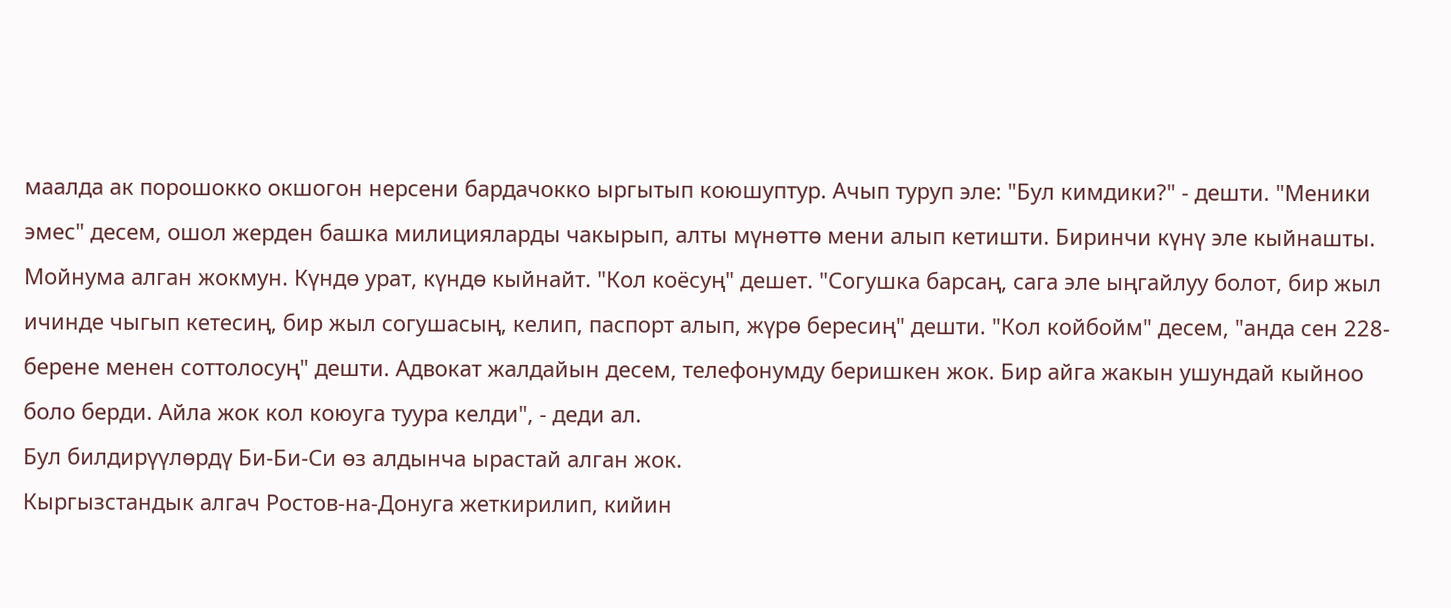маалда ак порошокко окшогон нерсени бардачокко ыргытып коюшуптур. Ачып туруп эле: "Бул кимдики?" - дешти. "Меники эмес" десем, ошол жерден башка милицияларды чакырып, алты мүнөттө мени алып кетишти. Биринчи күнү эле кыйнашты. Мойнума алган жокмун. Күндө урат, күндө кыйнайт. "Кол коёсуң" дешет. "Согушка барсаң, сага эле ыңгайлуу болот, бир жыл ичинде чыгып кетесиң, бир жыл согушасың, келип, паспорт алып, жүрө бересиң" дешти. "Кол койбойм" десем, "анда сен 228-берене менен соттолосуң" дешти. Адвокат жалдайын десем, телефонумду беришкен жок. Бир айга жакын ушундай кыйноо боло берди. Айла жок кол коюуга туура келди", - деди ал.
Бул билдирүүлөрдү Би-Би-Си өз алдынча ырастай алган жок.
Кыргызстандык алгач Ростов-на-Донуга жеткирилип, кийин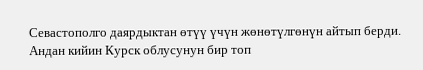Севастополго даярдыктан өтүү үчүн жөнөтүлгөнүн айтып берди. Андан кийин Курск облусунун бир топ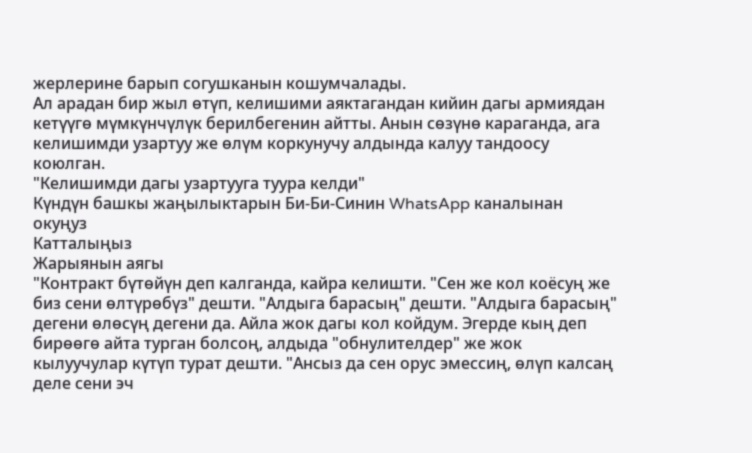жерлерине барып согушканын кошумчалады.
Ал арадан бир жыл өтүп, келишими аяктагандан кийин дагы армиядан кетүүгө мүмкүнчүлүк берилбегенин айтты. Анын сөзүнө караганда, ага келишимди узартуу же өлүм коркунучу алдында калуу тандоосу коюлган.
"Келишимди дагы узартууга туура келди"
Күндүн башкы жаңылыктарын Би-Би-Синин WhatsApp каналынан окуңуз
Катталыңыз
Жарыянын аягы
"Контракт бүтөйүн деп калганда, кайра келишти. "Сен же кол коёсуң же биз сени өлтүрөбүз" дешти. "Алдыга барасың" дешти. "Алдыга барасың" дегени өлөсүң дегени да. Айла жок дагы кол койдум. Эгерде кың деп бирөөгө айта турган болсоң, алдыда "обнулителдер" же жок кылуучулар күтүп турат дешти. "Ансыз да сен орус эмессиң, өлүп калсаң деле сени эч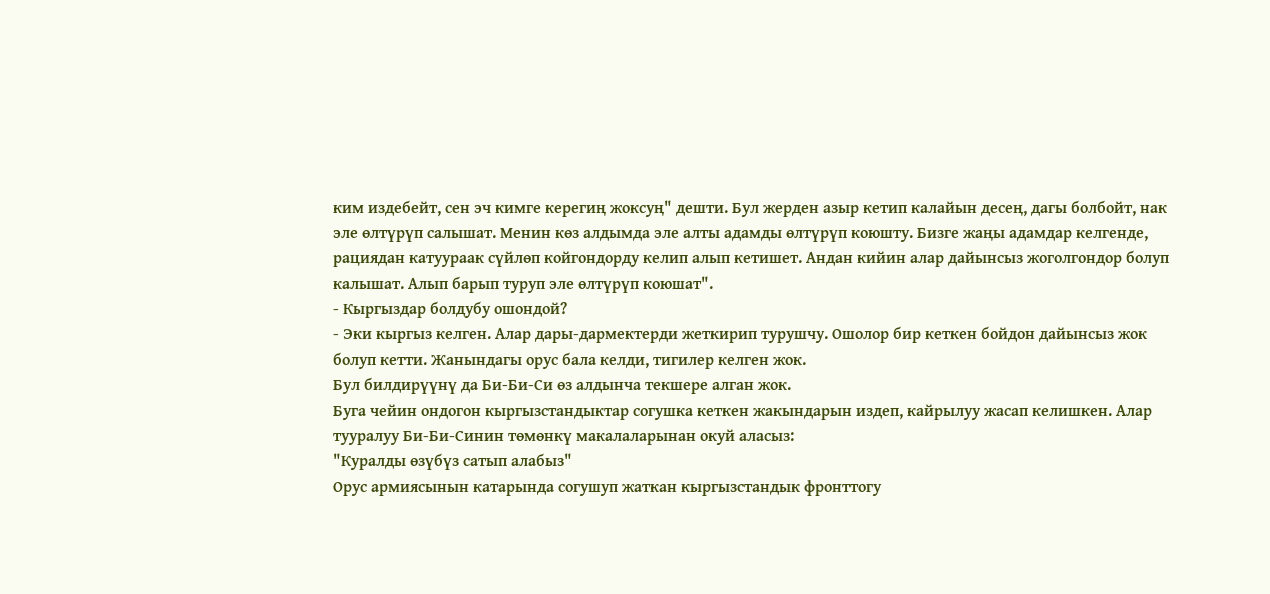ким издебейт, сен эч кимге керегиң жоксуң" дешти. Бул жерден азыр кетип калайын десең, дагы болбойт, нак эле өлтүрүп салышат. Менин көз алдымда эле алты адамды өлтүрүп коюшту. Бизге жаңы адамдар келгенде, рациядан катуураак сүйлөп койгондорду келип алып кетишет. Андан кийин алар дайынсыз жоголгондор болуп калышат. Алып барып туруп эле өлтүрүп коюшат".
- Кыргыздар болдубу ошондой?
- Эки кыргыз келген. Алар дары-дармектерди жеткирип турушчу. Ошолор бир кеткен бойдон дайынсыз жок болуп кетти. Жанындагы орус бала келди, тигилер келген жок.
Бул билдирүүнү да Би-Би-Си өз алдынча текшере алган жок.
Буга чейин ондогон кыргызстандыктар согушка кеткен жакындарын издеп, кайрылуу жасап келишкен. Алар тууралуу Би-Би-Синин төмөнкү макалаларынан окуй аласыз:
"Куралды өзүбүз сатып алабыз"
Орус армиясынын катарында согушуп жаткан кыргызстандык фронттогу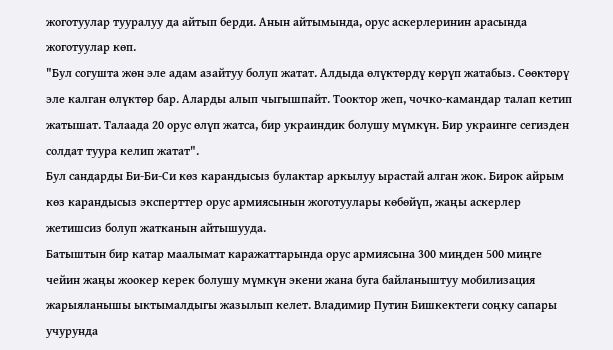жоготуулар тууралуу да айтып берди. Анын айтымында, орус аскерлеринин арасында жоготуулар көп.
"Бул согушта жөн эле адам азайтуу болуп жатат. Алдыда өлүктөрдү көрүп жатабыз. Сөөктөрү эле калган өлүктөр бар. Аларды алып чыгышпайт. Тооктор жеп, чочко-камандар талап кетип жатышат. Талаада 20 орус өлүп жатса, бир украиндик болушу мүмкүн. Бир украинге сегизден солдат туура келип жатат".
Бул сандарды Би-Би-Си көз карандысыз булактар аркылуу ырастай алган жок. Бирок айрым көз карандысыз эксперттер орус армиясынын жоготуулары көбөйүп, жаңы аскерлер жетишсиз болуп жатканын айтышууда.
Батыштын бир катар маалымат каражаттарында орус армиясына 300 миңден 500 миңге чейин жаңы жоокер керек болушу мүмкүн экени жана буга байланыштуу мобилизация жарыяланышы ыктымалдыгы жазылып келет. Владимир Путин Бишкектеги соңку сапары учурунда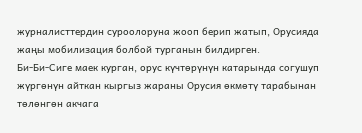журналисттердин суроолоруна жооп берип жатып, Орусияда жаңы мобилизация болбой турганын билдирген.
Би-Би-Сиге маек курган, орус күчтөрүнүн катарында согушуп жүргөнүн айткан кыргыз жараны Орусия өкмөтү тарабынан төлөнгөн акчага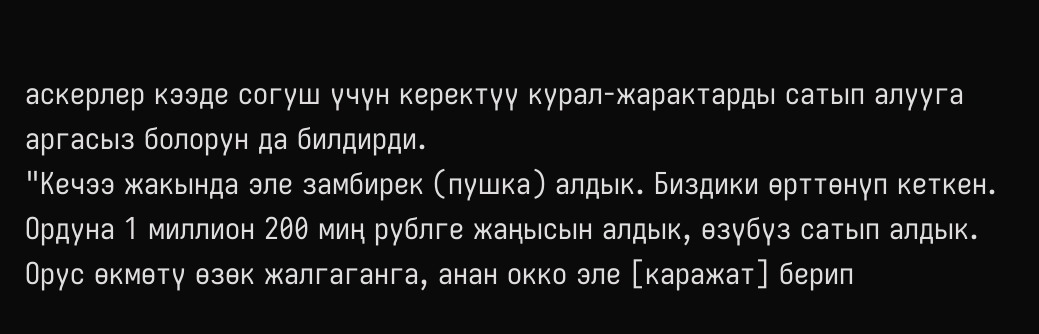аскерлер кээде согуш үчүн керектүү курал-жарактарды сатып алууга аргасыз болорун да билдирди.
"Кечээ жакында эле замбирек (пушка) алдык. Биздики өрттөнүп кеткен. Ордуна 1 миллион 200 миң рублге жаңысын алдык, өзүбүз сатып алдык. Орус өкмөтү өзөк жалгаганга, анан окко эле [каражат] берип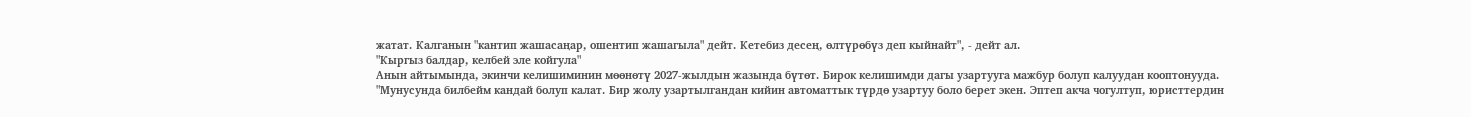жатат. Калганын "кантип жашасаңар, ошентип жашагыла" дейт. Кетебиз десең, өлтүрөбүз деп кыйнайт", - дейт ал.
"Кыргыз балдар, келбей эле койгула"
Анын айтымында, экинчи келишиминин мөөнөтү 2027-жылдын жазында бүтөт. Бирок келишимди дагы узартууга мажбур болуп калуудан кооптонууда.
"Мунусунда билбейм кандай болуп калат. Бир жолу узартылгандан кийин автоматтык түрдө узартуу боло берет экен. Эптеп акча чогултуп, юристтердин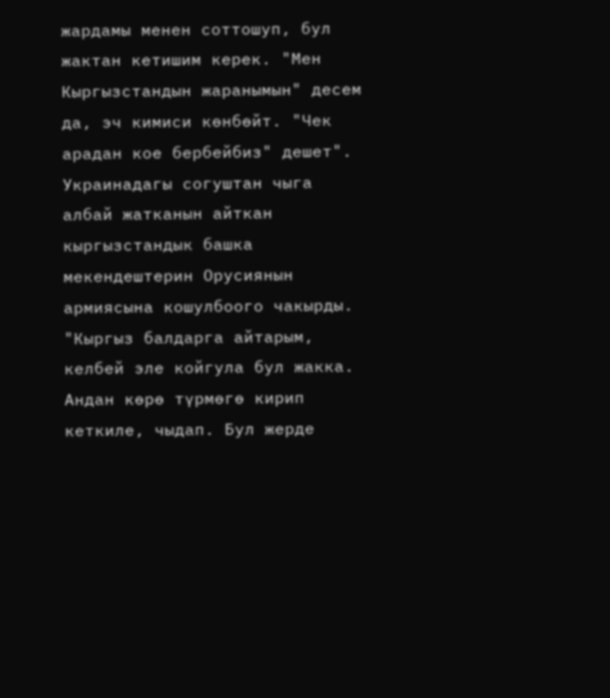жардамы менен соттошуп, бул жактан кетишим керек. "Мен Кыргызстандын жаранымын" десем да, эч кимиси көнбөйт. "Чек арадан кое бербейбиз" дешет".
Украинадагы согуштан чыга албай жатканын айткан кыргызстандык башка мекендештерин Орусиянын армиясына кошулбоого чакырды.
"Кыргыз балдарга айтарым, келбей эле койгула бул жакка. Андан көрө түрмөгө кирип кеткиле, чыдап. Бул жерде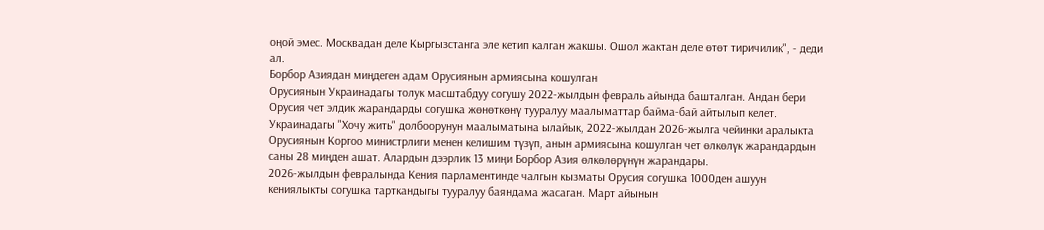оңой эмес. Москвадан деле Кыргызстанга эле кетип калган жакшы. Ошол жактан деле өтөт тиричилик", - деди ал.
Борбор Азиядан миңдеген адам Орусиянын армиясына кошулган
Орусиянын Украинадагы толук масштабдуу согушу 2022-жылдын февраль айында башталган. Андан бери Орусия чет элдик жарандарды согушка жөнөткөнү тууралуу маалыматтар байма-бай айтылып келет.
Украинадагы "Хочу жить" долбоорунун маалыматына ылайык, 2022-жылдан 2026-жылга чейинки аралыкта Орусиянын Коргоо министрлиги менен келишим түзүп, анын армиясына кошулган чет өлкөлүк жарандардын саны 28 миңден ашат. Алардын дээрлик 13 миңи Борбор Азия өлкөлөрүнүн жарандары.
2026-жылдын февралында Кения парламентинде чалгын кызматы Орусия согушка 1000ден ашуун кениялыкты согушка тарткандыгы тууралуу баяндама жасаган. Март айынын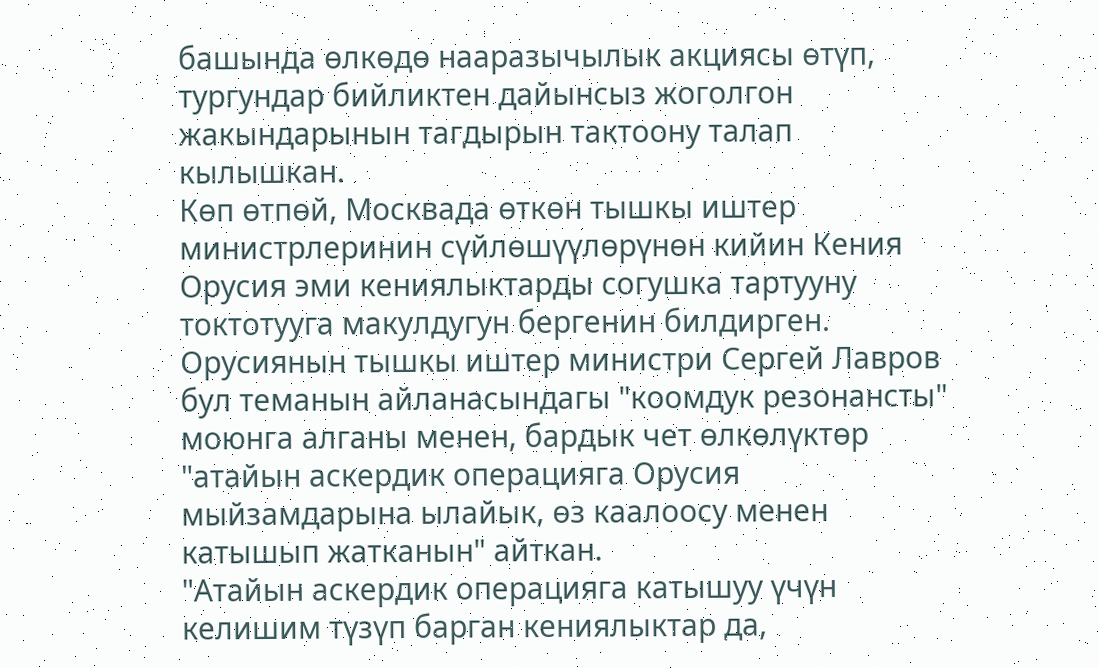башында өлкөдө нааразычылык акциясы өтүп, тургундар бийликтен дайынсыз жоголгон жакындарынын тагдырын тактоону талап кылышкан.
Көп өтпөй, Москвада өткөн тышкы иштер министрлеринин сүйлөшүүлөрүнөн кийин Кения Орусия эми кениялыктарды согушка тартууну токтотууга макулдугун бергенин билдирген. Орусиянын тышкы иштер министри Сергей Лавров бул теманын айланасындагы "коомдук резонансты" моюнга алганы менен, бардык чет өлкөлүктөр "атайын аскердик операцияга Орусия мыйзамдарына ылайык, өз каалоосу менен катышып жатканын" айткан.
"Атайын аскердик операцияга катышуу үчүн келишим түзүп барган кениялыктар да,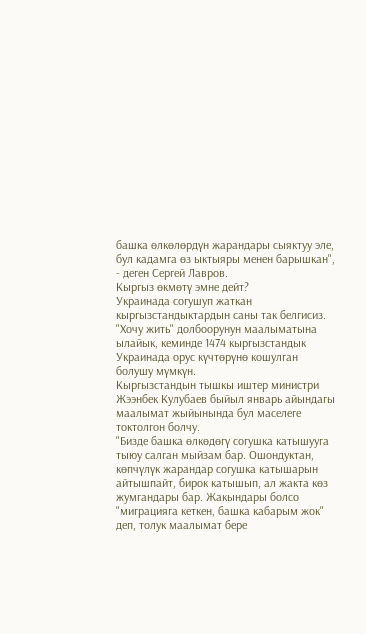башка өлкөлөрдүн жарандары сыяктуу эле, бул кадамга өз ыктыяры менен барышкан", - деген Сергей Лавров.
Кыргыз өкмөтү эмне дейт?
Украинада согушуп жаткан кыргызстандыктардын саны так белгисиз. "Хочу жить" долбоорунун маалыматына ылайык, кеминде 1474 кыргызстандык Украинада орус күчтөрүнө кошулган болушу мүмкүн.
Кыргызстандын тышкы иштер министри Жээнбек Кулубаев быйыл январь айындагы маалымат жыйынында бул маселеге токтолгон болчу.
"Бизде башка өлкөдөгү согушка катышууга тыюу салган мыйзам бар. Ошондуктан, көпчүлүк жарандар согушка катышарын айтышпайт, бирок катышып, ал жакта көз жумгандары бар. Жакындары болсо "миграцияга кеткен, башка кабарым жок" деп, толук маалымат бере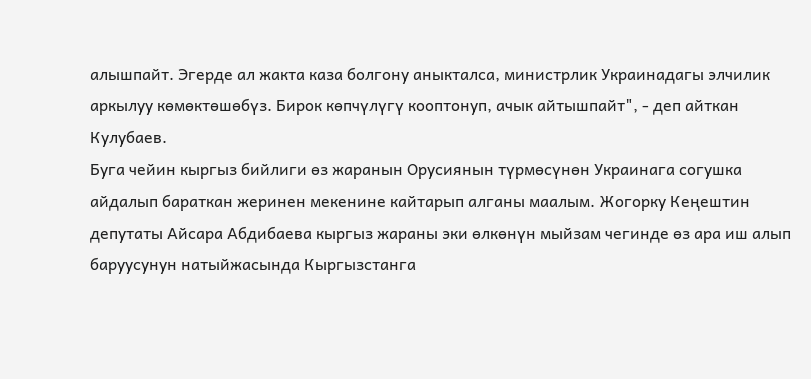алышпайт. Эгерде ал жакта каза болгону аныкталса, министрлик Украинадагы элчилик аркылуу көмөктөшөбүз. Бирок көпчүлүгү кооптонуп, ачык айтышпайт", - деп айткан Кулубаев.
Буга чейин кыргыз бийлиги өз жаранын Орусиянын түрмөсүнөн Украинага согушка айдалып бараткан жеринен мекенине кайтарып алганы маалым. Жогорку Кеңештин депутаты Айсара Абдибаева кыргыз жараны эки өлкөнүн мыйзам чегинде өз ара иш алып баруусунун натыйжасында Кыргызстанга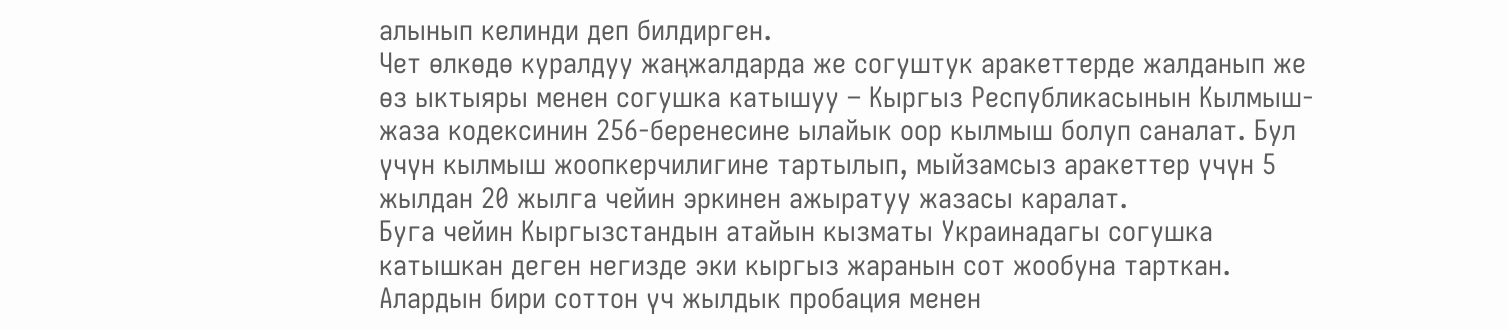алынып келинди деп билдирген.
Чет өлкөдө куралдуу жаңжалдарда же согуштук аракеттерде жалданып же өз ыктыяры менен согушка катышуу – Кыргыз Республикасынын Кылмыш-жаза кодексинин 256-беренесине ылайык оор кылмыш болуп саналат. Бул үчүн кылмыш жоопкерчилигине тартылып, мыйзамсыз аракеттер үчүн 5 жылдан 20 жылга чейин эркинен ажыратуу жазасы каралат.
Буга чейин Кыргызстандын атайын кызматы Украинадагы согушка катышкан деген негизде эки кыргыз жаранын сот жообуна тарткан. Алардын бири соттон үч жылдык пробация менен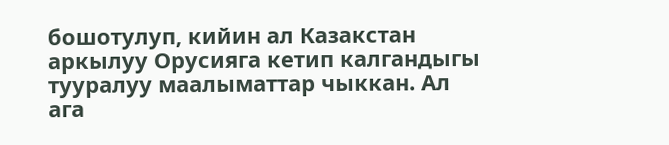бошотулуп, кийин ал Казакстан аркылуу Орусияга кетип калгандыгы тууралуу маалыматтар чыккан. Ал ага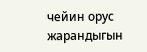чейин орус жарандыгын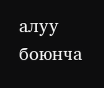алуу боюнча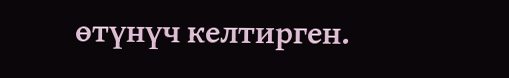өтүнүч келтирген.